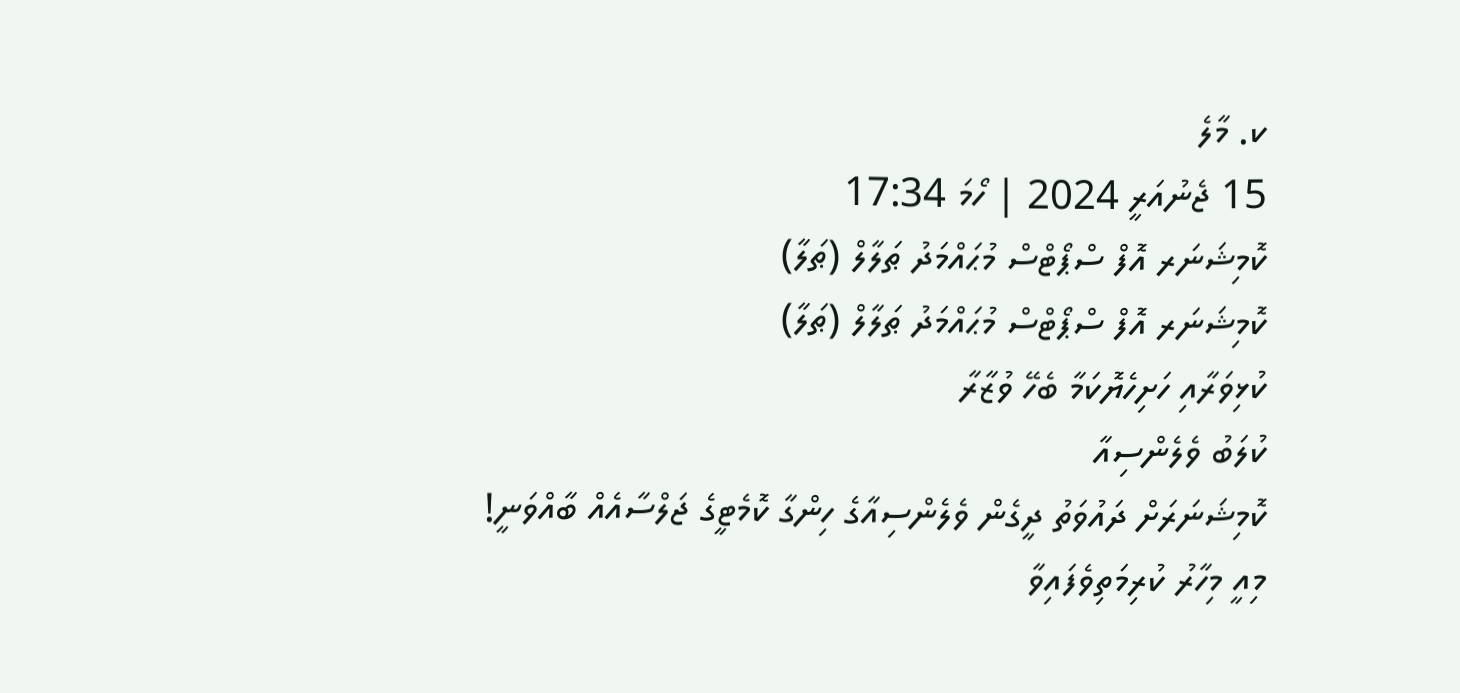ކ. މާލެ
15 ޖެނުއަރީ 2024 | ހޯމަ 17:34
ކޮމިޝަނަރ އޮފް ސްޕޯޓްސް މުޙައްމަދު ޠަލާލް (ޠަލާ)
ކޮމިޝަނަރ އޮފް ސްޕޯޓްސް މުޙައްމަދު ޠަލާލް (ޠަލާ)
ކުޅިވަރާއި ހަށިހެޔޮކަމާ ބެހޭ ވުޒާރާ
ކުލަބު ވެލެންސިއާ
ކޮމިޝަނަރަށް ދައުވަތު ދީގެން ވެލެންސިއާގެ ހިންގާ ކޮމެޓީގެ ޖަލްސާއެއް ބާއްވަނީ!
މިއީ މިހާރު ކުރިމަތިވެފައިވާ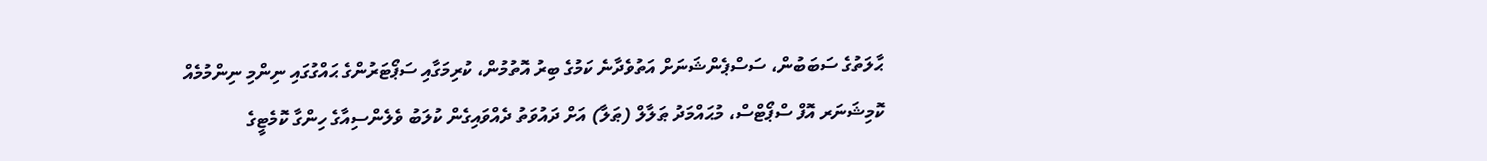ޙާލަތުގެ ސަބަބުން، ސަސްޕެންޝަނަށް އަތުވެދާނެ ކަމުގެ ބިރު އޮތުމުން، ކުރިމަގާއި ސަޕޯޓަރުންގެ ޙައްގުގައި ނިންމި ނިންމުމެއް
ކޮމިޝަނަރ އޮފް ސްޕޯޓްސް، މުޙައްމަދު ޠަލާލް (ޠަލާ) އަށް ދައުވަތު ދެއްވައިގެން ކުލަބު ވެލެންސިއާގެ ހިންގާ ކޮމެޓީގެ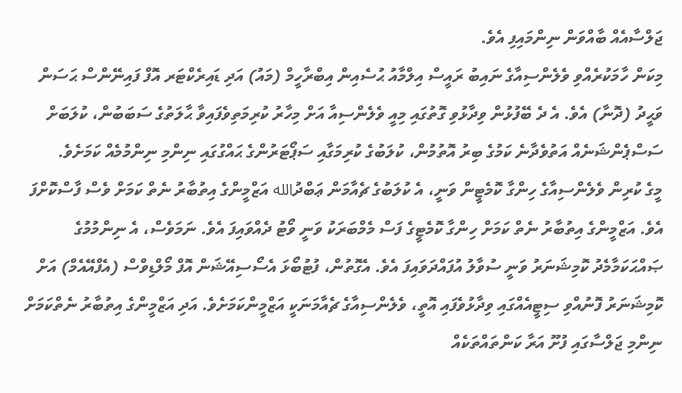ޖަލްސާއެއް ބާއްވަން ނިންމައިފި އެވެ.
މިކަން ހާމަކުރެއްވި ވެލެންސިއާގެ ނައިބު ރައީސް އިލްމާއު ޙުސެއިން އިބްރާހީމް (މައު) އަދި ޑައިރެކްޓަރ އޮފް ފައިނޭންސް ޙަސަން ވަޙީދު (ދޮނާ) އެވެ. އެ ދެ ބޭފުޅުން ވިދާޅުވި ގޮތުގައި މިއީ ވެލެންސިއާ އަށް މިހާރު ކުރިމަތިވެފައިވާ ޙާލަތުގެ ސަބަބުން، ކުލަބަށް ސަސްޕެންޝަނެއް އަތުވެދާނެ ކަމުގެ ބިރު އޮތުމުން، ކުލަބުގެ ކުރިމަގާއި ސަޕޯޓަރުންގެ ޙައްގުގައި ނިންމި ނިންމުމެއް ކަމަށެވެ.
މީގެ ކުރިން ވެލެންސިއާގެ ހިންގާ ކޮމެޓީން ވަނީ، އެ ކުލަބުގެ ޗެއާމަން ޢަބްދުالله އަޒްމީންގެ އިތުބާރު ނެތް ކަމަށް ވެސް ފާސްކޮށްފަ އެވެ. އަޒްމީންގެ އިތުބާރު ނެތް ކަމަށް ހިންގާ ކޮމެޓީގެ ފަސް މެމްބަރަކު ވަނީ ވޯޓު ދެއްވައިފަ އެވެ. ނަމަވެސް، އެ ނިންމުމުގެ ޞައްޙަކަމާމެދު ކޮމިޝަނަރު ވަނީ ސުވާލު އުފައްދަވައިފަ އެވެ. އެގޮތުން، ފުޓުބޯޅަ އެސޯސިއޭޝަން އޮފް މޯލްޑިވްސް (އެފްއޭއެމް) އަށް ކޮމިޝަނަރު ފޮނުއްވި ސިޓީއެއްގައި ވިދާޅުވެފައި އޮތީ، ވެލެންސިއާގެ ޗެއާމަނަކީ އަޒްމީންކަމަށެވެ. އަދި އަޒްމީންގެ އިތުބާރު ނެތްކަމަށް ނިންމި ޖަލްސާގައި ފުށޫ އަރާ ކަންތައްތަކެއް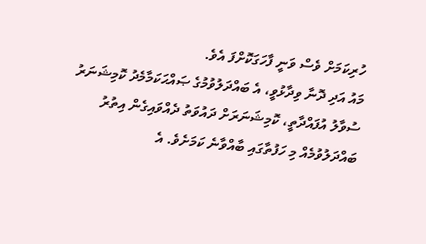ހުރިކަމަށް ވެސް ވަނީ ފާހަގަކޮށްފަ އެވެ.
މައު އަދި ދޮނާ ވިދާޅުވީ، އެ ބައްދަލުވުމުގެ ޞައްޙަކަމާމެދު ކޮމިޝަނަރު ސުވާލު އުފައްދާތީ، ކޮމިޝަނަރަށް ދައުވަތު ދެއްވައިގެން އިތުރު ބައްދަލުވުމެއް މި ހަފުތާގައި ބާއްވާނެ ކަމަށެވެ. އެ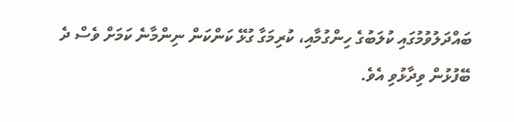ބައްދަލުވުމުގައި ކުލަބުގެ ހިންގުމާއި، ކުރިމަގާ ގުޅޭ ކަންކަން ނިންމާނެ ކަމަށް ވެސް ދެ ބޭފުޅުން ވިދާޅުވި އެވެ.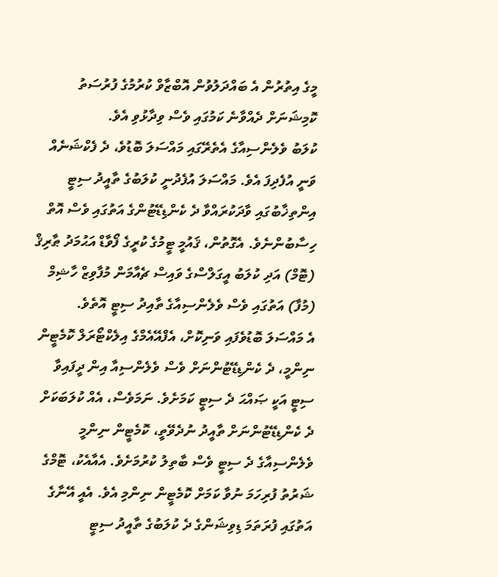މީގެ އިތުރުން އެ ބައްދަލުވުން އޮބްޒާވް ކުރުމުގެ ފުރުސަތު ކޮމިޝަނަށް ދެއްވާނެ ކަމުގައި ވެސް ވިދާޅުވި އެވެ.
ކުލަބު ވެލެންސިއާގެ އެތެރޭގައި މައްސަލަ ބޮޑުވެ، ދެ ފެކްޝަނެއް ވަނީ އުފެދިފަ އެވެ. މައްސަލަ އުފެދުނީ ކުލަބުގެ ތާއީދު ސިޓީ އިންތިޚާބުގައި ވާދަކުރައްވާ ދެ ކެންޑިޑޭޓުންގެ އަތުގައި ވެސް އޮތް ހިސާބުންނެވެ. އެގޮތުން، ޤައުމީ ޓީމުގެ ކުރީގެ ފޯވާޑް އަޙުމަދު ޠާރިޤް (ޓޮމް) އަދި ކުލަބު އީގަލްސްގެ ވައިސް ޗެއާމަން މުފާވިޒް ހާޝިމް (މުފާ) އަތުގައި ވެސް ވެލެންސިއާގެ ތާއިދު ސިޓީ އޮތެވެ.
އެ މައްސަލަ ބޮޑުވެފައި ވަނިކޮށް، އެފްއޭއެމްގެ އިލެކްޓޯރަލް ކޮމެޓީން ނިންމީ، ދެ ކެންޑިޑޭޓުންނަށް ވެސް ވެލެންސިއާ އިން ދީފައިވާ ސިޓީ އަކީ ޞައްޙަ ދެ ސިޓީ ކަމަށެވެ. ނަމަވެސް، އެއް ކުލަބަކަށް ދެ ކެންޑިޑޭޓުންނަށް ތާއީދު ނުދެވޭތީ، ކޮމެޓީން ނިންމީ ވެލެންސިއާގެ ދެ ސިޓީ ވެސް ބާތިލު ކުރުމަށެވެ. އެއާއެކު، ޓޮމްގެ ޝަރުތު ފުރިހަމަ ނުވާ ކަމަށް ކޮމެޓީން ނިންމި އެވެ. އެއީ އޭނާގެ އަތުގައި ފުރަތަމަ ޑިވިޝަންގެ ދެ ކުލަބުގެ ތާއީދު ސިޓީ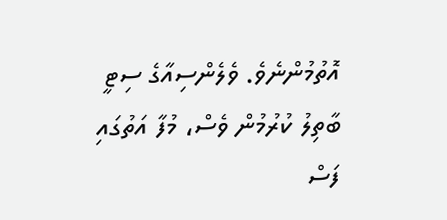އޮތުމުންނެވެ. ވެލެންސިއާގެ ސިޓީ ބާތިލު ކުރުމުން ވެސް، މުފާ އަތުގައި ފަސް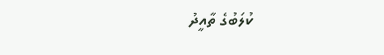ކުލަބުގެ ތާއީދު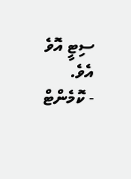ސިޓީ އޮވެ އެވެ.
- ކޮމެންޓް